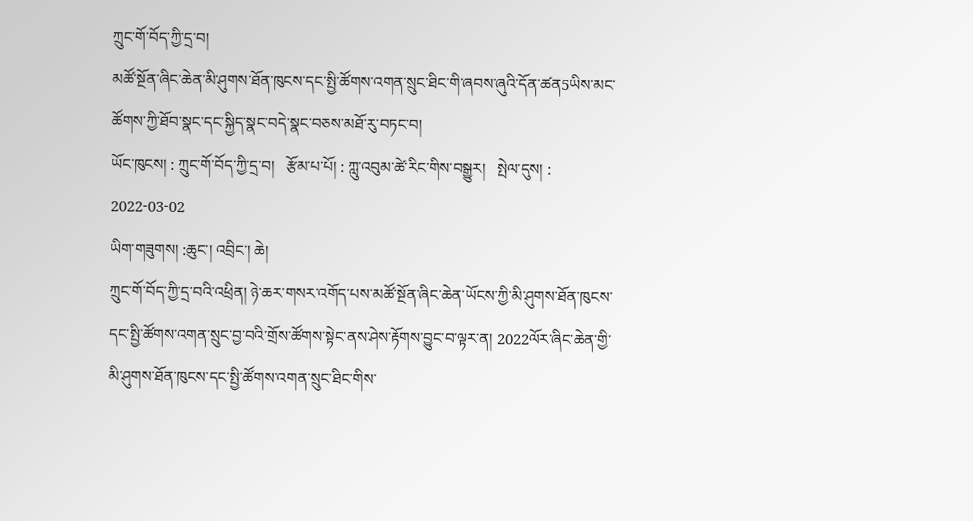ཀྲུང་གོ་བོད་ཀྱི་དྲ་བ།
མཚོ་སྔོན་ཞིང་ཆེན་མི་ཤུགས་ཐོན་ཁུངས་དང་སྤྱི་ཚོགས་འགན་སྲུང་ཐིང་གི་ཞབས་ཞུའི་དོན་ཚན5ཡིས་མང་ཚོགས་ཀྱི་ཐོབ་སྣང་དང་སྐྱིད་སྣང་བདེ་སྣང་བཅས་མཐོ་རུ་བཏང་བ།
ཡོང་ཁུངས། : ཀྲུང་གོ་བོད་ཀྱི་དྲ་བ།   རྩོམ་པ་པོ། : ཀླུ་འབུམ་ཚེ་རིང་གིས་བསྒྱུར།   སྤེལ་དུས། : 2022-03-02
ཡིག་གཟུགས། :ཆུང་། འབྲིང་། ཆེ།
ཀྲུང་གོ་བོད་ཀྱི་དྲ་བའི་འཕྲིན། ཉེ་ཆར་གསར་འགོད་པས་མཚོ་སྔོན་ཞིང་ཆེན་ཡོངས་ཀྱི་མི་ཤུགས་ཐོན་ཁུངས་དང་སྤྱི་ཚོགས་འགན་སྲུང་བྱ་བའི་གྲོས་ཚོགས་སྟེང་ནས་ཤེས་རྟོགས་བྱུང་བ་ལྟར་ན། 2022ལོར་ཞིང་ཆེན་གྱི་མི་ཤུགས་ཐོན་ཁུངས་དང་སྤྱི་ཚོགས་འགན་སྲུང་ཐིང་གིས་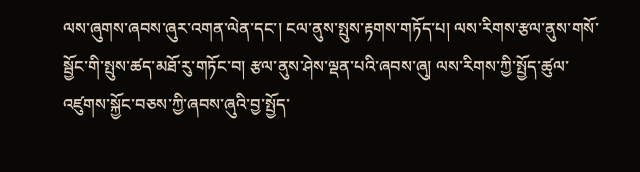ལས་ཞུགས་ཞབས་ཞུར་འགན་ལེན་དང་། ངལ་ནུས་སྤུས་རྟགས་གཏོད་པ། ལས་རིགས་རྩལ་ནུས་གསོ་སྦྱོང་གི་སྤུས་ཚད་མཐོ་རུ་གཏོང་བ། རྩལ་ནུས་ཤེས་ལྡན་པའི་ཞབས་ཞུ། ལས་རིགས་ཀྱི་སྤྱོད་ཚུལ་འཛུགས་སྐྱོང་བཅས་ཀྱི་ཞབས་ཞུའི་བྱ་སྤྱོད་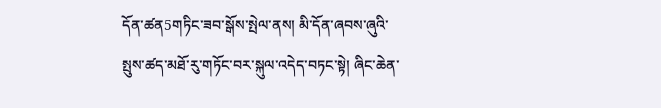དོན་ཚན5གཏིང་ཟབ་སྒོས་སྤེལ་ནས། མི་དོན་ཞབས་ཞུའི་སྤུས་ཚད་མཐོ་རུ་གཏོང་བར་སྐུལ་འདེད་བཏང་སྟེ། ཞིང་ཆེན་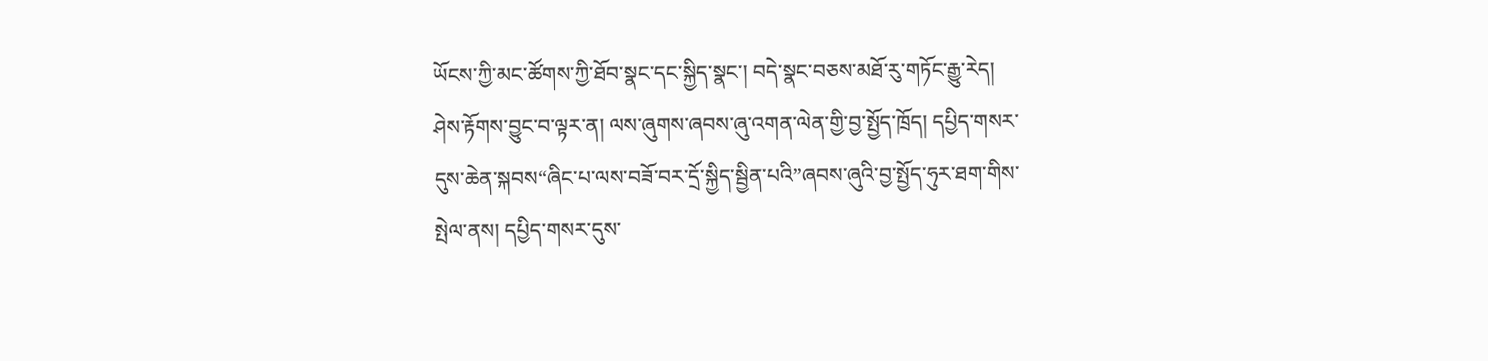ཡོངས་ཀྱི་མང་ཚོགས་ཀྱི་ཐོབ་སྣང་དང་སྐྱིད་སྣང་། བདེ་སྣང་བཅས་མཐོ་རུ་གཏོང་རྒྱུ་རེད།
ཤེས་རྟོགས་བྱུང་བ་ལྟར་ན། ལས་ཞུགས་ཞབས་ཞུ་འགན་ལེན་གྱི་བྱ་སྤྱོད་ཁྲོད། དཔྱིད་གསར་དུས་ཆེན་སྐབས“ཞིང་པ་ལས་བཟོ་བར་དྲོ་སྐྱིད་སྦྱིན་པའི”ཞབས་ཞུའི་བྱ་སྤྱོད་ཧུར་ཐག་གིས་སྤེལ་ནས། དཔྱིད་གསར་དུས་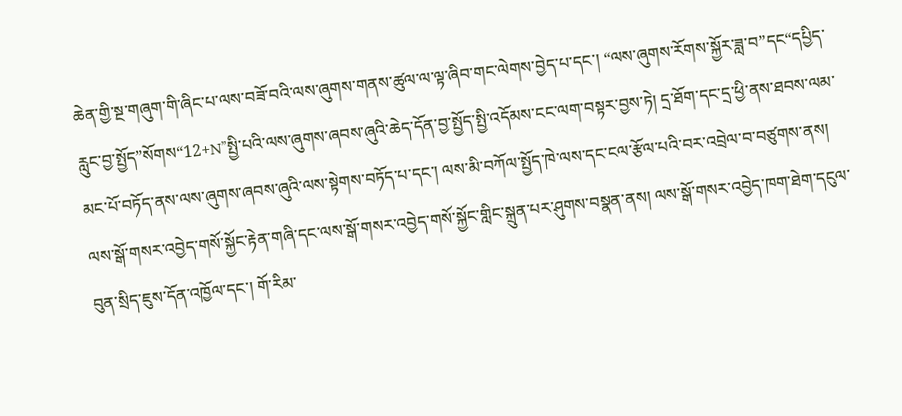ཆེན་གྱི་སྔ་གཞུག་གི་ཞིང་པ་ལས་བཟོ་བའི་ལས་ཞུགས་གནས་ཚུལ་ལ་ལྟ་ཞིབ་གང་ལེགས་བྱེད་པ་དང་། “ལས་ཞུགས་རོགས་སྐྱོར་ཟླ་བ”དང“དཔྱིད་རླུང་བྱ་སྤྱོད”སོགས“12+N”སྤྱི་པའི་ལས་ཞུགས་ཞབས་ཞུའི་ཆེད་དོན་བྱ་སྤྱོད་སྤྱི་འདོམས་ངང་ལག་བསྟར་བྱས་ཏེ། དྲ་ཐོག་དང་དྲ་ཕྱི་ནས་ཐབས་ལམ་མང་པོ་བཏོད་ནས་ལས་ཞུགས་ཞབས་ཞུའི་ལས་སྟེགས་བཏོད་པ་དང་། ལས་མི་བཀོལ་སྤྱོད་ཁེ་ལས་དང་ངལ་རྩོལ་པའི་བར་འབྲེལ་བ་བཙུགས་ནས། ལས་སྒོ་གསར་འབྱེད་གསོ་སྐྱོང་རྟེན་གཞི་དང་ལས་སྒོ་གསར་འབྱེད་གསོ་སྐྱོང་གླིང་སྐྲུན་པར་ཤུགས་བསྣན་ནས། ལས་སྒོ་གསར་འབྱེད་ཁག་ཐེག་དངུལ་བུན་སྲིད་ཇུས་དོན་འཁྱོལ་དང་། གོ་རིམ་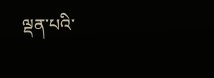ལྡན་པའི་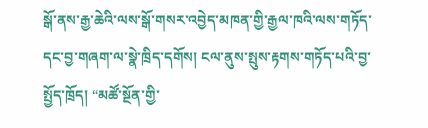སྒོ་ནས་རྒྱ་ཆེའི་ལས་སྒོ་གསར་འབྱེད་མཁན་གྱི་རྒྱལ་ཁའི་ལས་གཏོད་དང་བྱ་གཞག་ལ་སྣེ་ཁྲིད་དགོས། ངལ་ནུས་སྤུས་རྟགས་གཏོད་པའི་བྱ་སྤྱོད་ཁྲོད། “མཚོ་སྔོན་གྱི་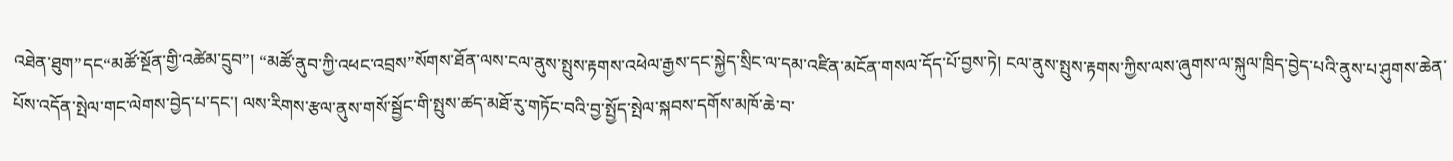འཐེན་ཐུག”དང“མཚོ་སྔོན་གྱི་འཚེམ་དྲུབ”། “མཚོ་ནུབ་ཀྱི་འཕང་འབྲས”སོགས་ཐོན་ལས་ངལ་ནུས་སྤུས་རྟགས་འཕེལ་རྒྱས་དང་སྐྱེད་སྲིང་ལ་དམ་འཛིན་མངོན་གསལ་དོད་པོ་བྱས་ཏེ། ངལ་ནུས་སྤུས་རྟགས་ཀྱིས་ལས་ཞུགས་ལ་སྐུལ་ཁྲིད་བྱེད་པའི་ནུས་པ་ཤུགས་ཆེན་པོས་འདོན་སྤེལ་གང་ལེགས་བྱེད་པ་དང་། ལས་རིགས་རྩལ་ནུས་གསོ་སྦྱོང་གི་སྤུས་ཚད་མཐོ་རུ་གཏོང་བའི་བྱ་སྤྱོད་སྤེལ་སྐབས་དགོས་མཁོ་ཆེ་བ་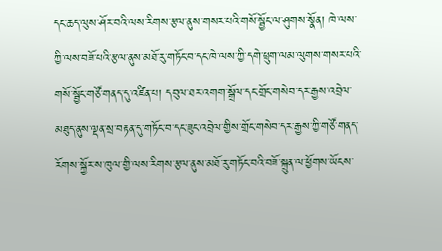དང་ཆད་ལུས་ཤོར་བའི་ལས་རིགས་རྩལ་ནུས་གསར་པའི་གསོ་སྦྱོང་ལ་ཤུགས་སྣོན། ཁེ་ལས་ཀྱི་ལས་བཟོ་པའི་རྩལ་ནུས་མཐོ་རུ་གཏོང་བ་དང་ཁེ་ལས་ཀྱི་དགེ་ཕྲུག་ལམ་ལུགས་གསར་པའི་གསོ་སྦྱོང་གཙོ་གནད་དུ་འཛིན་པ། དབུལ་ཐར་འགག་སྒྲོལ་དང་གྲོང་གསེབ་དར་རྒྱས་འབྲེལ་མཐུད་ནུས་ལྡན་སྲ་བརྟན་དུ་གཏོང་བ་དང་ཟུང་འབྲེལ་གྱིས་གྲོང་གསེབ་དར་རྒྱས་ཀྱི་གཙོ་གནད་རོགས་སྐྱོར་ས་ཁུལ་གྱི་ལས་རིགས་རྩལ་ནུས་མཐོ་རུ་གཏོང་བའི་བཟོ་སྐྲུན་ལ་ཕྱོགས་ཡོངས་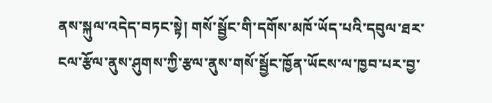ནས་སྐུལ་འདེད་བཏང་སྟེ། གསོ་སྦྱོང་གི་དགོས་མཁོ་ཡོད་པའི་དབུལ་ཐར་ངལ་རྩོལ་ནུས་ཤུགས་ཀྱི་རྩལ་ནུས་གསོ་སྦྱོང་ཁྱོན་ཡོངས་ལ་ཁྱབ་པར་བྱ་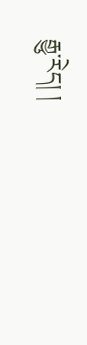རྒྱུ་རེད། །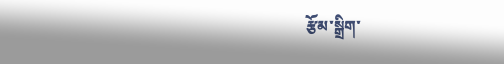རྩོམ་སྒྲིག་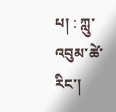པ། : ཀླུ་འབུམ་ཚེ་རིང་།